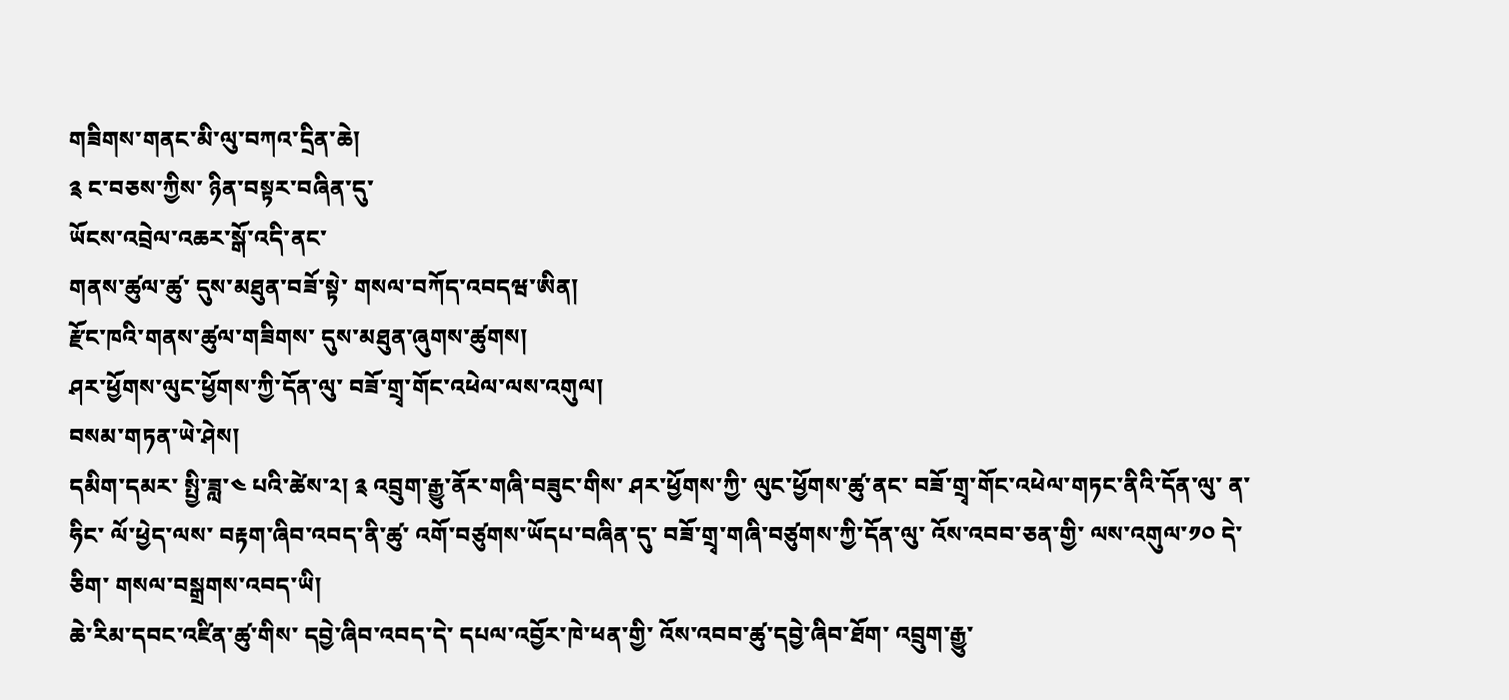གཟིགས་གནང་མི་ལུ་བཀའ་དྲིན་ཆེ།
༉ ང་བཅས་ཀྱིས་ ཉིན་བསྟར་བཞིན་དུ་
ཡོངས་འབྲེལ་འཆར་སྒོ་འདི་ནང་
གནས་ཚུལ་ཚུ་ དུས་མཐུན་བཟོ་སྟེ་ གསལ་བཀོད་འབདཝ་ཨིན།
རྫོང་ཁའི་གནས་ཚུལ་གཟིགས་ དུས་མཐུན་ཞུགས་ཚུགས།
ཤར་ཕྱོགས་ལུང་ཕྱོགས་ཀྱི་དོན་ལུ་ བཟོ་གྲྭ་གོང་འཕེལ་ལས་འགུལ།
བསམ་གཏན་ཡེ་ཤེས།
དམིག་དམར་ སྤྱི་ཟླ་༤ པའི་ཚེས་༢། ༉ འབྲུག་རྒྱུ་ནོར་གཞི་བཟུང་གིས་ ཤར་ཕྱོགས་ཀྱི་ ལུང་ཕྱོགས་ཚུ་ནང་ བཟོ་གྲྭ་གོང་འཕེལ་གཏང་ནིའི་དོན་ལུ་ ན་ཧིང་ ལོ་ཕྱེད་ལས་ བརྟག་ཞིབ་འབད་ནི་ཚུ་ འགོ་བཙུགས་ཡོདཔ་བཞིན་དུ་ བཟོ་གྲྭ་གཞི་བཙུགས་ཀྱི་དོན་ལུ་ འོས་འབབ་ཅན་གྱི་ ལས་འགུལ་༡༠ དེ་ཅིག་ གསལ་བསྒྲགས་འབད་ཡི།
ཆེ་རིམ་དབང་འཛིན་ཚུ་གིས་ དབྱེ་ཞིབ་འབད་དེ་ དཔལ་འབྱོར་ཁེ་ཕན་གྱི་ འོས་འབབ་ཚུ་དབྱེ་ཞིབ་ཐོག་ འབྲུག་རྒྱུ་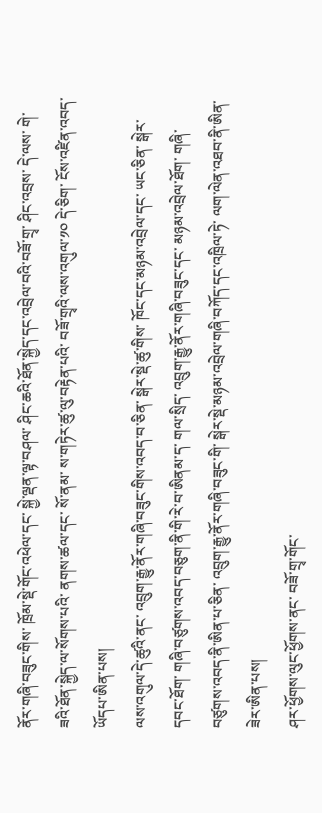ནོར་གཞི་བཟུང་གིས་ ཁྲོམ་སྡེ་གོང་འཕེལ་དང་ སྐྱེ་ལྡན་ལྟ་བཤལ་ ཤིང་ཆའི་ཐོན་སྐྱེད་དང་འབྲེལ་བའི་བཟོ་གྲྭ་ ཤིང་འབྲས་ དེ་ལས་ གེ་ཟའི་ཐོན་སྐྱེད་ལ་སོགས་པའི་ ནགས་ཚལ་དང་ སོ་ནམ་ ས་གཏེར་ཚུ་ལུ་བརྟེན་པའི་ བཟོ་གྲྭའི་ལས་འགུལ་༡༠ དེ་ཅིག་ ངོས་འཛིན་འབད་ཡོདཔ་ཨིན་པས།
ལས་འགུལ་དེ་ཚུའི་ནང་ འབྲུག་རྒྱུ་ནོར་གཞི་བཟུང་གིས་འབད་བ་ཅིན་ སྒེར་སྡེ་ཚུ་གིས་ ཁོང་དང་མཉམ་འབྲེལ་དང་ ཡང་ཅིན་ སྒེར་དབང་ཐོག་ གཞི་བཙུགས་འབད་བཅུག་ནི་གི་རེ་བ་ཨིནམ་ད་ གལ་སྲིད་ འབྲུག་རྒྱུ་ནོར་གཞི་བཟུང་དང་ མཉམ་འབྲེལ་ཐོག་ གཞི་བཙུགས་འབད་ནི་ཨིན་པ་ཅིན་ འབྲུག་རྒྱུ་ནོར་གཞི་བཟུང་གི་ སྒེར་སྡེ་མཉམ་འབྲེལ་གཞི་བཀོད་དང་འཁྲིལ་ཏེ་ ལག་ལེན་འཐབ་ནི་ཨིན་ཟེར་ཨིན་པས།
ཤར་ཕྱོགས་ལུང་ཕྱོགས་ནང་ བཟོ་གྲྭ་གོང་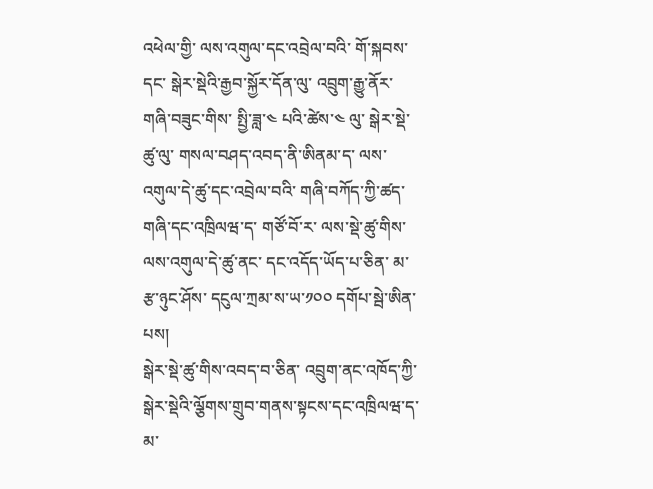འཕེལ་གྱི་ ལས་འགུལ་དང་འབྲེལ་བའི་ གོ་སྐབས་དང་ སྒེར་སྡེའི་རྒྱབ་སྐྱོར་དོན་ལུ་ འབྲུག་རྒྱུ་ནོར་གཞི་བཟུང་གིས་ སྤྱི་ཟླ་༤ པའི་ཚེས་༤ ལུ་ སྒེར་སྡེ་ཚུ་ལུ་ གསལ་བཤད་འབད་ནི་ཨིནམ་ད་ ལས་འགུལ་དེ་ཚུ་དང་འབྲེལ་བའི་ གཞི་བཀོད་ཀྱི་ཚད་གཞི་དང་འཁྲིལཝ་ད་ གཙོ་བོ་ར་ ལས་སྡེ་ཚུ་གིས་ ལས་འགུལ་དེ་ཚུ་ནང་ དང་འདོད་ཡོད་པ་ཅིན་ མ་རྩ་ཉུང་ཤོས་ དངུལ་ཀྲམ་ས་ཡ་༡༠༠ དགོཔ་སྦེ་ཨིན་པས།
སྒེར་སྡེ་ཚུ་གིས་འབད་བ་ཅིན་ འབྲུག་ནང་འཁོད་ཀྱི་ སྒེར་སྡེའི་ལྕོགས་གྲུབ་གནས་སྟངས་དང་འཁྲིལཝ་ད་ མ་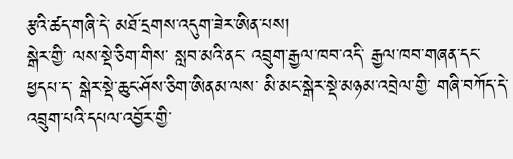རྩའི་ཚད་གཞི་དེ་ མཐོ་དྲགས་འདུག་ཟེར་ཨིན་པས།
སྒེར་གྱི་ ལས་སྡེ་ཅིག་གིས་ སླབ་མའི་ནང་ འབྲུག་རྒྱལ་ཁབ་འདི་ རྒྱལ་ཁབ་གཞན་དང་ཕྱདཔ་ད་ སྒེར་སྡེ་ཆུང་ཤོས་ཅིག་ཨིནམ་ལས་ མི་མང་སྒེར་སྡེ་མཉམ་འབྲེལ་གྱི་ གཞི་བཀོད་དེ་ འབྲུག་པའི་དཔལ་འབྱོར་གྱི་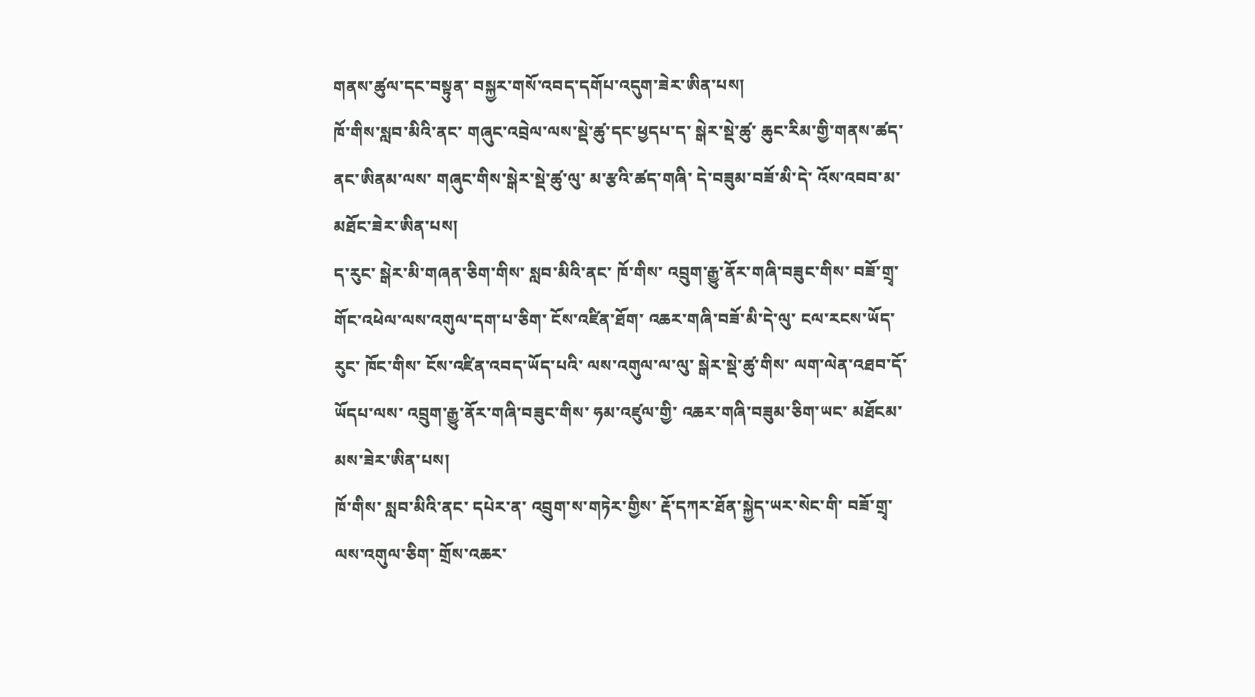གནས་ཚུལ་དང་བསྟུན་ བསྐྱར་གསོ་འབད་དགོཔ་འདུག་ཟེར་ཨིན་པས།
ཁོ་གིས་སླབ་མིའི་ནང་ གཞུང་འབྲེལ་ལས་སྡེ་ཚུ་དང་ཕྱདཔ་ད་ སྒེར་སྡེ་ཚུ་ ཆུང་རིམ་གྱི་གནས་ཚད་ནང་ཨིནམ་ལས་ གཞུང་གིས་སྒེར་སྡེ་ཚུ་ལུ་ མ་རྩའི་ཚད་གཞི་ དེ་བཟུམ་བཟོ་མི་དེ་ འོས་འབབ་མ་མཐོང་ཟེར་ཨིན་པས།
ད་རུང་ སྒེར་མི་གཞན་ཅིག་གིས་ སླབ་མིའི་ནང་ ཁོ་གིས་ འབྲུག་རྒྱུ་ནོར་གཞི་བཟུང་གིས་ བཟོ་གྲྭ་གོང་འཕེལ་ལས་འགུལ་དག་པ་ཅིག་ ངོས་འཛིན་ཐོག་ འཆར་གཞི་བཟོ་མི་དེ་ལུ་ ངལ་རངས་ཡོད་རུང་ ཁོང་གིས་ ངོས་འཛིན་འབད་ཡོད་པའི་ ལས་འགུལ་ལ་ལུ་ སྒེར་སྡེ་ཚུ་གིས་ ལག་ལེན་འཐབ་དོ་ཡོདཔ་ལས་ འབྲུག་རྒྱུ་ནོར་གཞི་བཟུང་གིས་ ཧམ་འཛུལ་གྱི་ འཆར་གཞི་བཟུམ་ཅིག་ཡང་ མཐོངམ་མས་ཟེར་ཨིན་པས།
ཁོ་གིས་ སླབ་མིའི་ནང་ དཔེར་ན་ འབྲུག་ས་གཏེར་གྱིས་ རྡོ་དཀར་ཐོན་སྐྱེད་ཡར་སེང་གི་ བཟོ་གྲྭ་ལས་འགུལ་ཅིག་ གྲོས་འཆར་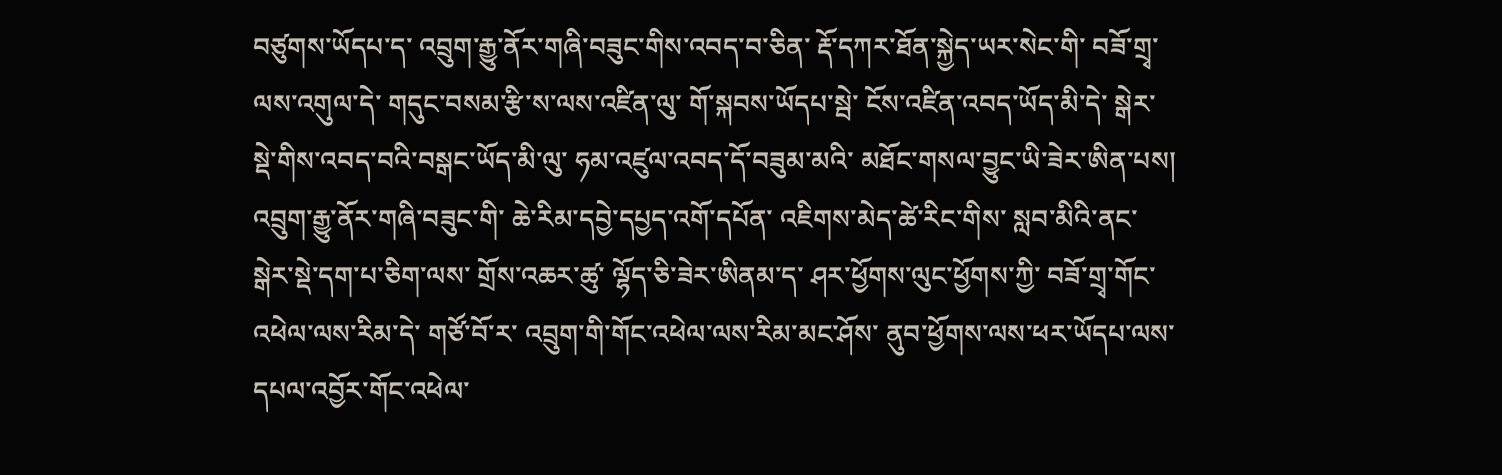བཙུགས་ཡོདཔ་ད་ འབྲུག་རྒྱུ་ནོར་གཞི་བཟུང་གིས་འབད་བ་ཅིན་ རྡོ་དཀར་ཐོན་སྐྱེད་ཡར་སེང་གི་ བཟོ་གྲྭ་ལས་འགུལ་དེ་ གདུང་བསམ་རྩི་ས་ལས་འཛིན་ལུ་ གོ་སྐབས་ཡོདཔ་སྦེ་ ངོས་འཛིན་འབད་ཡོད་མི་དེ་ སྒེར་སྡེ་གིས་འབད་བའི་བསྒང་ཡོད་མི་ལུ་ ཧམ་འཛུལ་འབད་དོ་བཟུམ་མའི་ མཐོང་གསལ་བྱུང་ཡི་ཟེར་ཨིན་པས།
འབྲུག་རྒྱུ་ནོར་གཞི་བཟུང་གི་ ཆེ་རིམ་དབྱེ་དཔྱད་འགོ་དཔོན་ འཇིགས་མེད་ཚེ་རིང་གིས་ སླབ་མིའི་ནང་ སྒེར་སྡེ་དག་པ་ཅིག་ལས་ གྲོས་འཆར་ཚུ་ ལྷོད་ཅི་ཟེར་ཨིནམ་ད་ ཤར་ཕྱོགས་ལུང་ཕྱོགས་ཀྱི་ བཟོ་གྲྭ་གོང་འཕེལ་ལས་རིམ་དེ་ གཙོ་བོ་ར་ འབྲུག་གི་གོང་འཕེལ་ལས་རིམ་མང་ཤོས་ ནུབ་ཕྱོགས་ལས་ཕར་ཡོདཔ་ལས་ དཔལ་འབྱོར་གོང་འཕེལ་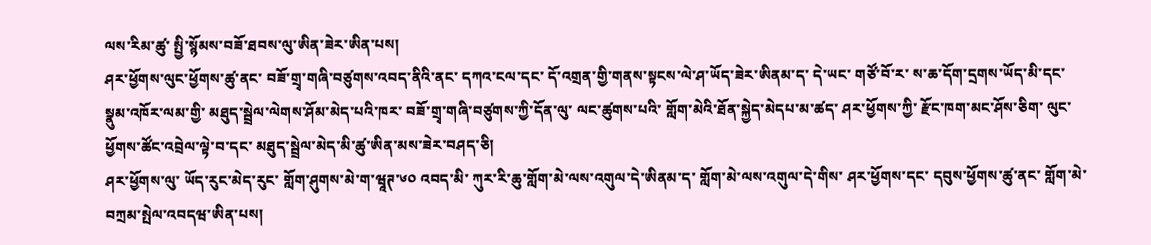ལས་རིམ་ཚུ་ སྤྱི་སྙོམས་བཟོ་ཐབས་ལུ་ཨིན་ཟེར་ཨིན་པས།
ཤར་ཕྱོགས་ལུང་ཕྱོགས་ཚུ་ནང་ བཟོ་གྲྭ་གཞི་བཙུགས་འབད་ནིའི་ནང་ དཀའ་ངལ་དང་ དོ་འགྲན་གྱི་གནས་སྟངས་ལེ་ཤ་ཡོད་ཟེར་ཨིནམ་ད་ དེ་ཡང་ གཙོ་བོ་ར་ ས་ཆ་དོག་དྲགས་ཡོད་མི་དང་ སྣུམ་འཁོར་ལམ་གྱི་ མཐུད་སྦྲེལ་ལེགས་ཤོམ་མེད་པའི་ཁར་ བཟོ་གྲྭ་གཞི་བཙུགས་ཀྱི་དོན་ལུ་ ལང་ཚུགས་པའི་ གློག་མེའི་ཐོན་སྐྱེད་མེདཔ་མ་ཚད་ ཤར་ཕྱོགས་ཀྱི་ རྫོང་ཁག་མང་ཤོས་ཅིག་ ལུང་ཕྱོགས་ཚོང་འབྲེལ་ལྟེ་བ་དང་ མཐུད་སྦྲེལ་མེད་མི་ཚུ་ཨིན་མས་ཟེར་བཤད་ཅི།
ཤར་ཕྱོགས་ལུ་ ཡོད་རུང་མེད་རུང་ གློག་ཤུགས་མེ་ག་ཝཱཊ་༦༠ འབད་མི་ ཀུར་རི་ཆུ་གློག་མེ་ལས་འགུལ་དེ་ཨིནམ་ད་ གློག་མེ་ལས་འགུལ་དེ་གིས་ ཤར་ཕྱོགས་དང་ དབུས་ཕྱོགས་ཚུ་ནང་ གློག་མེ་བཀྲམ་སྤེལ་འབདཝ་ཨིན་པས།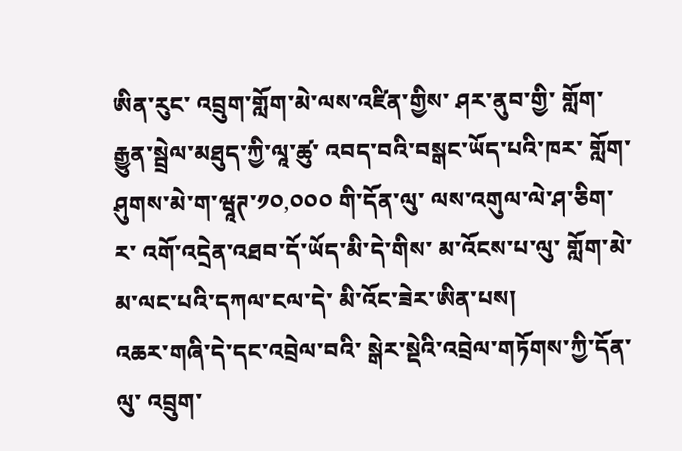ཨིན་རུང་ འབྲུག་གློག་མེ་ལས་འཛིན་གྱིས་ ཤར་ནུབ་གྱི་ གློག་རྒྱུན་སྦྲེལ་མཐུད་ཀྱི་ལཱ་ཚུ་ འབད་བའི་བསྒང་ཡོད་པའི་ཁར་ གློག་ཤུགས་མེ་ག་ཝཱཊ་༡༠,༠༠༠ གི་དོན་ལུ་ ལས་འགུལ་ལེ་ཤ་ཅིག་ར་ འགོ་འདྲེན་འཐབ་དོ་ཡོད་མི་དེ་གིས་ མ་འོངས་པ་ལུ་ གློག་མེ་མ་ལང་པའི་དཀལ་ངལ་དེ་ མི་འོང་ཟེར་ཨིན་པས།
འཆར་གཞི་དེ་དང་འབྲེལ་བའི་ སྒེར་སྡེའི་འབྲེལ་གཏོགས་ཀྱི་དོན་ལུ་ འབྲུག་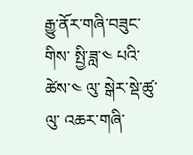རྒྱུ་ནོར་གཞི་བཟུང་གིས་ སྤྱི་ཟླ་༤ པའི་ཚེས་༤ ལུ་ སྒེར་སྡེ་ཚུ་ལུ་ འཆར་གཞི་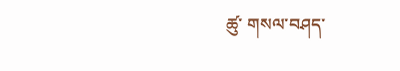ཚུ་ གསལ་བཤད་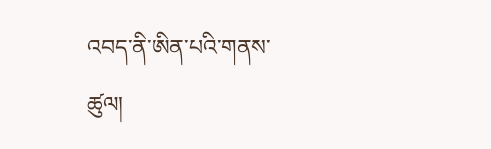འབད་ནི་ཨིན་པའི་གནས་ཚུལ།